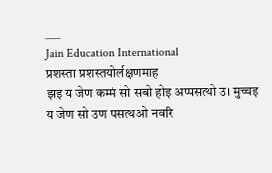___
Jain Education International
प्रशस्ता प्रशस्तयोर्लक्षणमाह
झइ य जेण कम्मं सो सबो होइ अप्पसत्थो उ। मुच्चइ य जेण सो उण पसत्थओ नवरि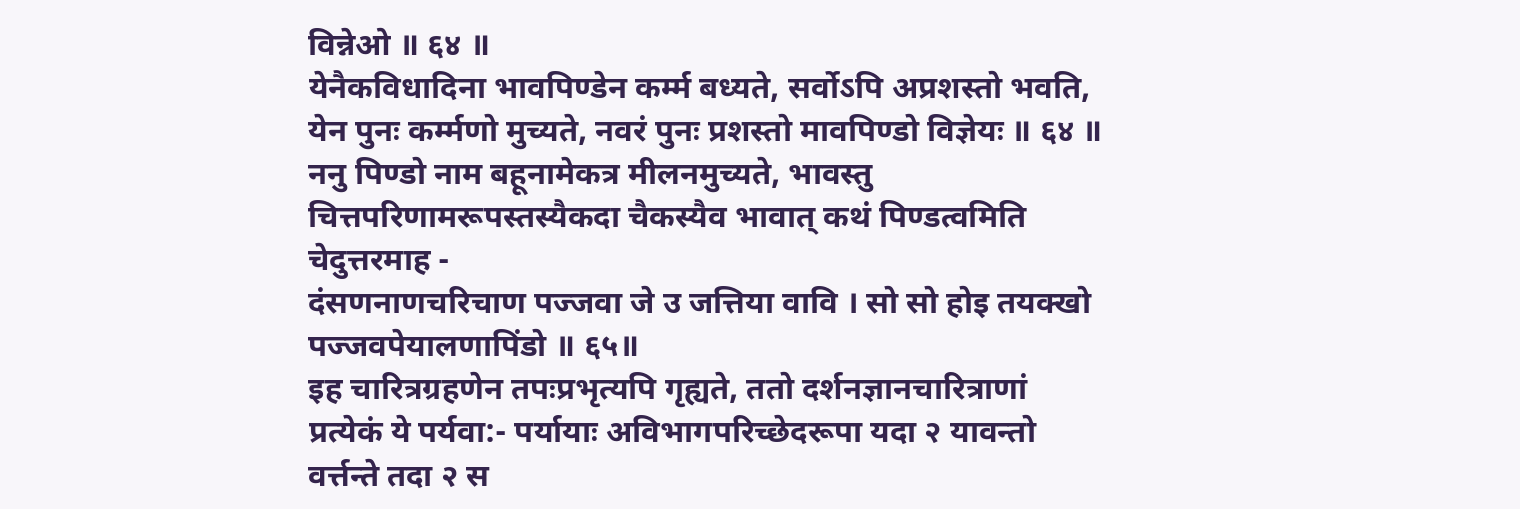विन्नेओ ॥ ६४ ॥
येनैकविधादिना भावपिण्डेन कर्म्म बध्यते, सर्वोऽपि अप्रशस्तो भवति, येन पुनः कर्म्मणो मुच्यते, नवरं पुनः प्रशस्तो मावपिण्डो विज्ञेयः ॥ ६४ ॥ ननु पिण्डो नाम बहूनामेकत्र मीलनमुच्यते, भावस्तु चित्तपरिणामरूपस्तस्यैकदा चैकस्यैव भावात् कथं पिण्डत्वमिति चेदुत्तरमाह -
दंसणनाणचरिचाण पज्जवा जे उ जत्तिया वावि । सो सो होइ तयक्खो पज्जवपेयालणापिंडो ॥ ६५॥
इह चारित्रग्रहणेन तपःप्रभृत्यपि गृह्यते, ततो दर्शनज्ञानचारित्राणां प्रत्येकं ये पर्यवा:- पर्यायाः अविभागपरिच्छेदरूपा यदा २ यावन्तो वर्त्तन्ते तदा २ स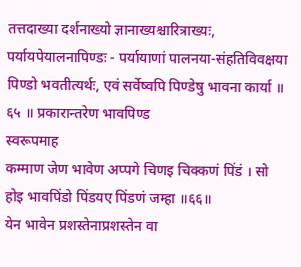तत्तदाख्या दर्शनाख्यो ज्ञानाख्यश्चारित्राख्यः, पर्यायपेयालनापिण्डः - पर्यायाणां पालनया-संहतिविवक्षया पिण्डो भवतीत्यर्थः, एवं सर्वेष्वपि पिण्डेषु भावना कार्या ॥ ६५ ॥ प्रकारान्तरेण भावपिण्ड
स्वरूपमाह
कम्माण जेण भावेण अप्पगे चिणइ चिक्कणं पिंडं । सो होइ भावपिंडो पिंडयए पिंडणं जम्हा ॥६६॥
येन भावेन प्रशस्तेनाप्रशस्तेन वा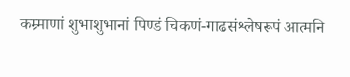कम्र्माणां शुभाशुभानां पिण्डं चिकणं-गाढसंश्लेषरूपं आत्मनि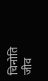चिनोति जीव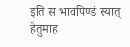इति स भावपिण्डं स्यात् हेतुमाह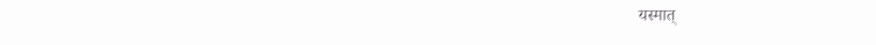यस्मात्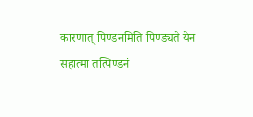कारणात् पिण्डनमिति पिण्ड्यते येन सहात्मा तत्पिण्डनं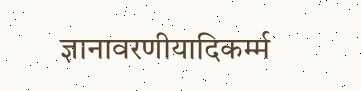ज्ञानावरणीयादिकर्म्म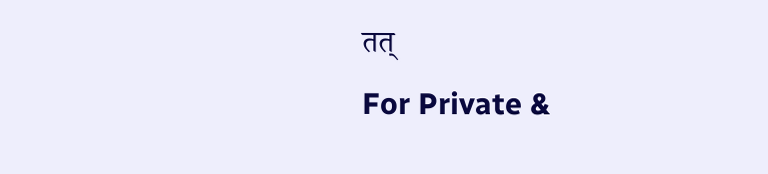तत्
For Private &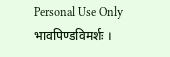Personal Use Only
भावपिण्डविमर्शः ।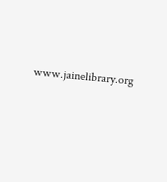www.jainelibrary.org